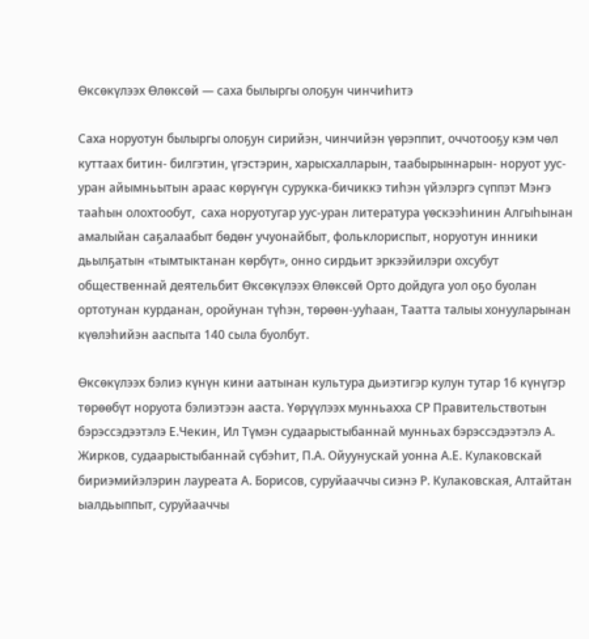Өксөкүлээх Өлөксөй — саха былыргы олоҕун чинчиһитэ

Саха норуотун былыргы олоҕун сирийэн, чинчийэн үөрэппит, оччотооҕу кэм чөл куттаах битин- билгэтин, үгэстэрин, харысхалларын, таабырыннарын- норуот уус-уран айымньытын араас көрүҥүн сурукка-бичиккэ тиһэн үйэлэргэ сүппэт Мэҥэ тааһын олохтообут,  саха норуотугар уус-уран литература үөскээһинин Алгыһынан амалыйан саҕалаабыт бөдөҥ учуонайбыт, фольклориспыт, норуотун инники дьылҕатын «тымтыктанан көрбүт», онно сирдьит эркээйилэри охсубут общественнай деятельбит Өксөкүлээх Өлөксөй Орто дойдуга уол оҕо буолан ортотунан курданан, оройунан түһэн, төрөөн-ууһаан, Таатта талыы хонууларынан күөлэһийэн ааспыта 140 сыла буолбут.

Өксөкүлээх бэлиэ күнүн кини аатынан культура дьиэтигэр кулун тутар 16 күнүгэр төрөөбүт норуота бэлиэтээн ааста. Үөрүүлээх мунньахха СР Правительствотын бэрэссэдээтэлэ Е.Чекин, Ил Түмэн судаарыстыбаннай мунньах бэрэссэдээтэлэ А. Жирков, судаарыстыбаннай сүбэһит, П.А. Ойуунускай уонна А.Е. Кулаковскай бириэмийэлэрин лауреата А. Борисов, суруйааччы сиэнэ Р. Кулаковская, Алтайтан ыалдьыппыт, суруйааччы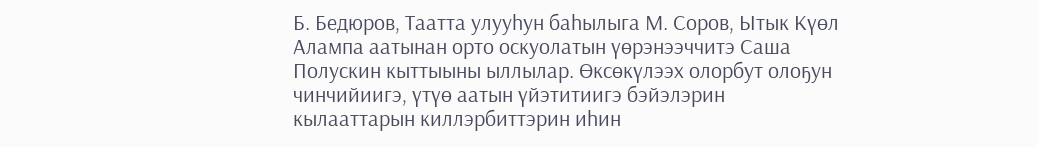Б. Бедюров, Таатта улууһун баһылыга М. Соров, Ытык Күөл Алампа аатынан орто оскуолатын үөрэнээччитэ Саша Полускин кыттыыны ыллылар. Өксөкүлээх олорбут олоҕун чинчийиигэ, үтүө аатын үйэтитиигэ бэйэлэрин кылааттарын киллэрбиттэрин иһин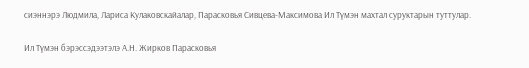сиэннэрэ Людмила, Лариса Кулаковскайалар, Парасковья Сивцева-Максимова Ил Түмэн махтал суруктарын туттулар.

Ил Түмэн бэрэссэдээтэлэ А.Н. Жирков Парасковья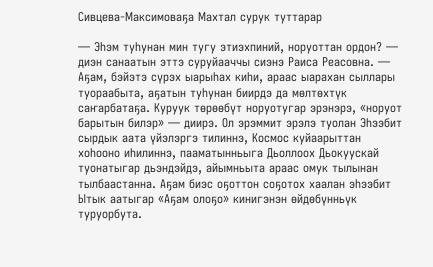Сивцева-Максимоваҕа Махтал сурук туттарар

— Эһэм туһунан мин тугу этиэхпиний, норуоттан ордон? — диэн санаатын эттэ суруйааччы сиэнэ Раиса Реасовна. — Аҕам, бэйэтэ сүрэх ыарыһах киһи, араас ыарахан сыллары туораабыта, аҕатын туһунан биирдэ да мөлтөхтүк  саҥарбатаҕа. Куруук төрөөбүт норуотугар эрэнэрэ, «норуот барытын билэр» — диирэ. Ол эрэммит эрэлэ туолан Эһээбит сырдык аата үйэлэргэ тилиннэ, Космос куйаарыттан хоһооно иһилиннэ, пааматынньыга Дьоллоох Дьокуускай туонатыгар дьэндэйдэ, айымньыта араас омук тылынан тылбаастанна. Аҕам биэс оҕоттон соҕотох хаалан эһээбит Ытык аатыгар «Аҕам олоҕо» кинигэнэн өйдөбүнньүк туруорбута.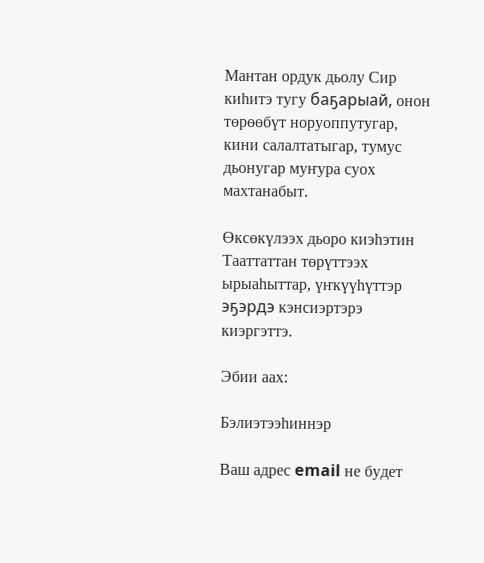Мантан ордук дьолу Сир киһитэ тугу баҕарыай, онон төрөөбүт норуоппутугар, кини салалтатыгар, тумус дьонугар муҥура суох махтанабыт.

Өксөкүлээх дьоро киэһэтин Тааттаттан төрүттээх ырыаһыттар, үҥкүүһүттэр эҕэрдэ кэнсиэртэрэ киэргэттэ.

Эбии аах:

Бэлиэтээһиннэр

Ваш адрес email не будет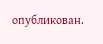опубликован.